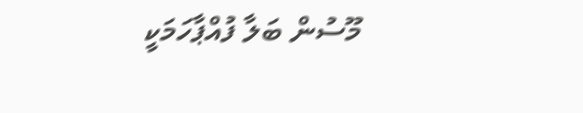މޫސުން ބަލާ ފުއްޕާހަމަކީ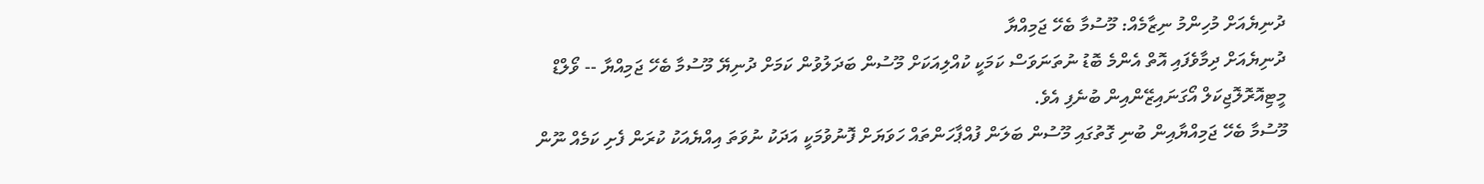ދުނިޔެއަށް މުހިންމު ނިޒާމެއް: މޫސުމާ ބެހޭ ޖަމިއްޔާ
ދުނިޔެއަށް ދިމާވެފައި އޮތް އެންމެ ބޮޑު ނުތަނަވަސް ކަމަކީ ކުއްލިއަކަށް މޫސުން ބަދަލުވުން ކަމަށް ދުނިޔޭ މޫސުމާ ބެހޭ ޖަމިއްޔާ -- ވޯލްޑް މީޓިއޮރޮލޮޖިކަލް އޯގަނައިޒޭންއިން ބުނެފި އެވެ.
މޫސުމާ ބެހޭ ޖަމިއްޔާއިން ބުނި ގޮތުގައި މޫސުން ބަލަން ފުއްޕާހަންތައް ހަވަޔަށް ފޮނުވުމަކީ އަދަކު ނުވަތަ އިއްޔެއަކު ކުރަން ފެށި ކަމެއް ނޫން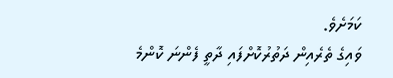ކަމަށެވެ.
ވައިގެ ތެރެއިން ދަތުރުކޮށްފައި ދާތީ ފެންނަ ކޮންމެ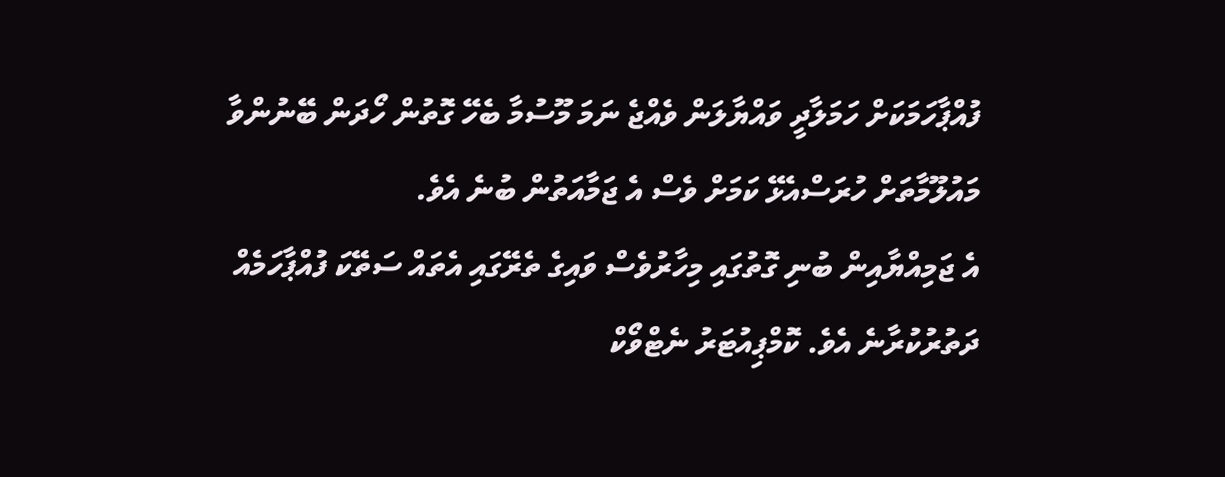ފުއްޕާހަމަކަށް ހަމަލާދީ ވައްޔާލަން ވެއްޖެ ނަމަ މޫސުމާ ބެހޭ ގޮތުން ހޯދަން ބޭނުންވާ މައުލޫމާތަށް ހުރަސްއެޅޭ ކަމަށް ވެސް އެ ޖަމާއަތުން ބުނެ އެވެ.
އެ ޖަމިއްޔާއިން ބުނި ގޮތުގައި މިހާރުވެސް ވައިގެ ތެރޭގައި އެތައް ސަތޭކަ ފުއްޕާހަމެއް ދަތުރުކުރާނެ އެވެ. ކޮމްޕިއުޓަރު ނެޓްވޯކް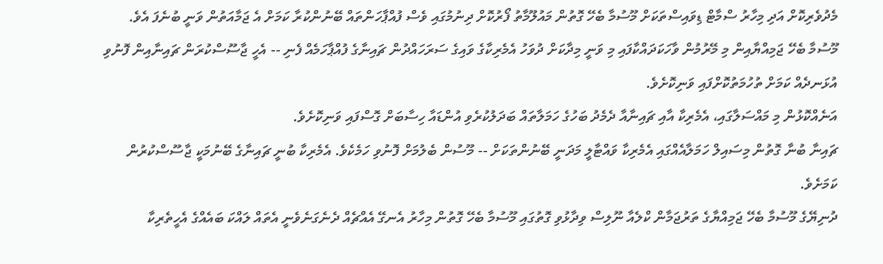މެދުވެރިކޮށް އަދި މިހާރު ސްމާޓް ޑިވައިސްތަކަށް މޫސުމާ ބެހޭ ގޮތުން މައުލޫމާތު ފޯރުކޮށް ދިނުމުގައި ވެސް ފުއްޕާހަންތައް ބޭނުންކުރާ ކަމަށް އެ ޖަމާއަތުން ވަނީ ބުނެފަ އެވެ.
މޫސުމާ ބެހޭ ޖަމިއްޔާއިން މި މޭރުމުން ވާހަކަދައްކާފައި މި ވަނީ މިދާކަށް ދުވަހު އެމެރިކާގެ ވައިގެ ސަރަހައްދުން ޗައިނާގެ ފުއްޕާހަމެއް ފެނި -- އެހީ ޖާސޫސްކުރަން ޗައިނާއިން ފޮނުވި އުޅަނދެއް ކަމަށް ތުހުމަތުކޮށްފައި ވަނިކޮށެވެ.
އަނެއްކޮޅުން މި މައްސަލާގައި، އެމެރިކާ އާއި ޗައިނާއާ ދެމެދު ބަހުގެ ހަމަލާތައް ބަދަލުކުރެވި އުންޑައާ ހިސާބަށް ގޮސްފައި ވަނިކޮށެވެ.
ޗައިނާ ބުނާ ގޮތުން މިސައިލް ހަމަލާއެއްގައި އެމެރިކާ ވައްޓާލީ މަދަނީ ބޭނުންތަކަށް -- މޫސުން ބެލުމަށް ފޮނުވި ހަމެކެވެ. އެމެރިކާ ބުނީ ޗައިނާގެ ބޭނުމަކީ ޖާސޫސްކުރުން ކަމަށެވެ.
ދުނިޔޭގެ މޫސުމާ ބެހޭ ޖަމިއްޔާގެ ތަރުޖަމާން ކްލެއާ ނޫލިސް ވިދާޅުވި ގޮތުގައި މޫސުމާ ބެހޭ ގޮތުން މިހާރު އެނގޭ އެއްޗެއް ދެނެގަނެވެނީ އެތައް ލައްކަ ބައެއްގެ އެހީތެރިކާ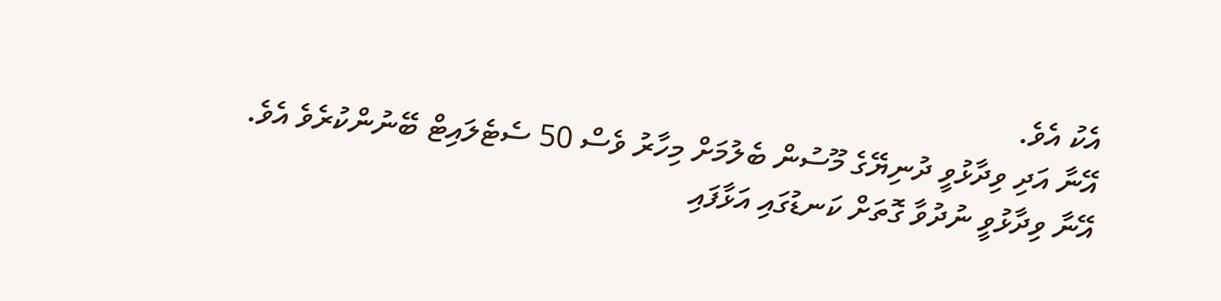އެކު އެވެ.
އޭނާ އަދި ވިދާޅުވީ ދުނިޔޭގެ މޫސުން ބެލުމަށް މިހާރު ވެސް 50 ސެޓެލައިޓް ބޭނުންކުރެވެ އެވެ.
އޭނާ ވިދާޅުވީ ނުދުވާ ގޮތަށް ކަނޑުގައި އަޅާފައި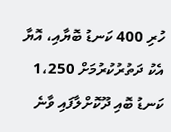ހުރި 400 ކަނޑު ބޮޔާއި، އޮޔާ އެކު ދަތުރުކުރުމަށް 1،250 ކަނޑު ބޮއި ދޫކޮށްލާފައި ވާނެ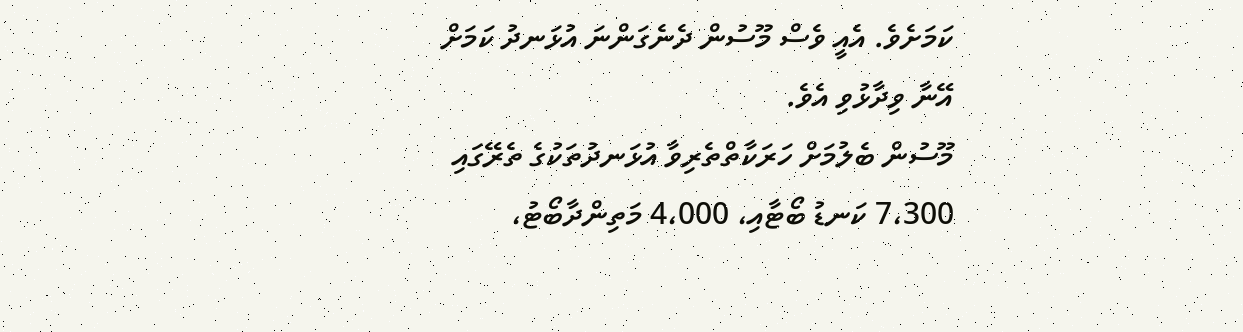ކަމަށެވެ. އެއީ ވެސް މޫސުން ދެނެގަންނަ އުޅަނދު ކަމަށް އޭނާ ވިދާޅުވި އެވެ.
މޫސުން ބެލުމަށް ހަރަކާތްތެރިވާ އުޅަނދުތަކުގެ ތެރޭގައި 7،300 ކަނޑު ބޯޓާއި، 4،000 މަތިންދާބޯޓު،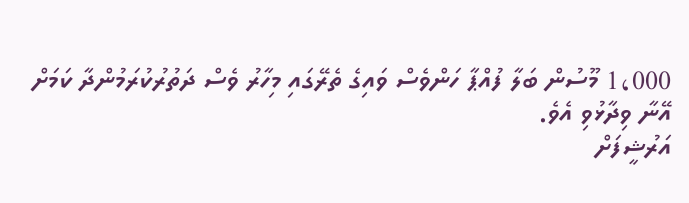1،000 މޫސުން ބަލާ ފުއްޕާ ހަންވެސް ވައިގެ ތެރޭގައި މިހާރު ވެސް ދަތުރުކުރަމުންދާ ކަމަށް އޭނާ ވިދާޅުވި އެވެ.
އަރުޝީފަށް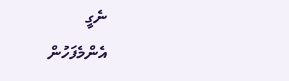ނެގީ
އެންމެފަހުން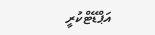އަޕްޑޭޓްކުރީ